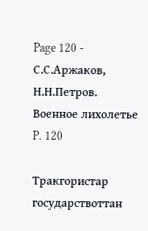Page 120 - С.С.Аржаков, Н.Н.Петров. Военное лихолетье
P. 120

Тракгористар государствоттан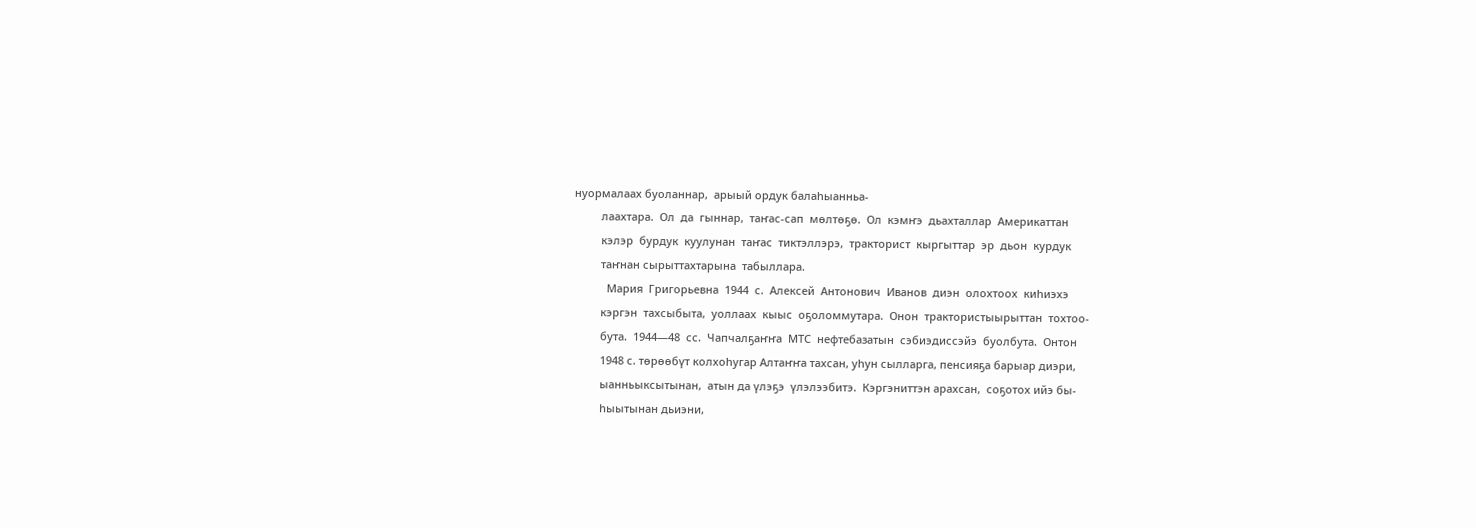нуормалаах буоланнар,  арыый ордук балаһыанньа-
         лаахтара.  Ол  да  гыннар,  таҥас-сап  мөлтөҕө.  Ол  кэмҥэ  дьахталлар  Америкаттан
         кэлэр  бурдук  куулунан  таҥас  тиктэллэрэ,  тракторист  кыргыттар  эр  дьон  курдук
         таҥнан сырыттахтарына  табыллара.
           Мария  Григорьевна  1944  с.  Алексей  Антонович  Иванов  диэн  олохтоох  киһиэхэ
         кэргэн  тахсыбыта,  уоллаах  кыыс  оҕоломмутара.  Онон  трактористыырыттан  тохтоо-
         бута.  1944—48  сс.  Чапчалҕаҥҥа  МТС  нефтебазатын  сэбиэдиссэйэ  буолбута.  Онтон
         1948 с. төрөөбүт колхоһугар Алтаҥҥа тахсан, уһун сылларга, пенсияҕа барыар диэри,
         ыанньыксытынан,  атын да үлэҕэ  үлэлээбитэ.  Кэргэниттэн арахсан,  соҕотох ийэ бы-
         һыытынан дьиэни,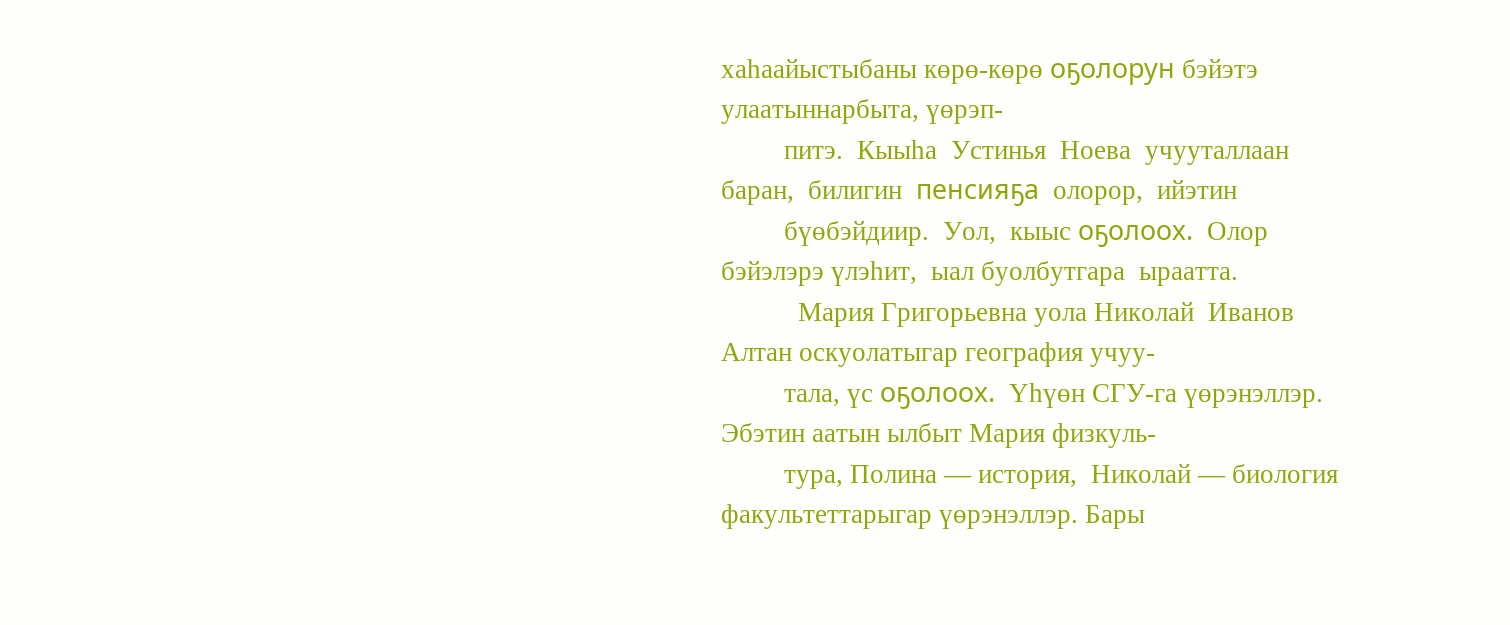хаһаайыстыбаны көрө-көрө оҕолорун бэйэтэ улаатыннарбыта, үөрэп-
         питэ.  Кыыһа  Устинья  Ноева  учууталлаан  баран,  билигин  пенсияҕа  олорор,  ийэтин
         бүөбэйдиир.  Уол,  кыыс оҕолоох.  Олор бэйэлэрэ үлэһит,  ыал буолбутгара  ыраатта.
           Мария Григорьевна уола Николай  Иванов Алтан оскуолатыгар география учуу-
         тала, үс оҕолоох.  Үһүөн СГУ-га үөрэнэллэр.  Эбэтин аатын ылбыт Мария физкуль-
         тура, Полина — история,  Николай — биология факультеттарыгар үөрэнэллэр. Бары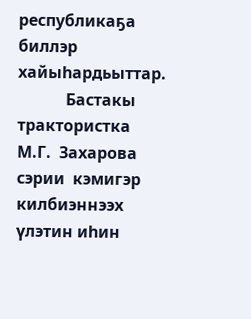республикаҕа биллэр хайыһардьыттар.
            Бастакы  трактористка  М.Г.  Захарова сэрии  кэмигэр килбиэннээх  үлэтин иһин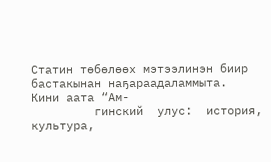Статин төбөлөөх мэтээлинэн биир бастакынан наҕараадаламмыта.  Кини аата “Ам-
         гинский  улус:  история,  культура,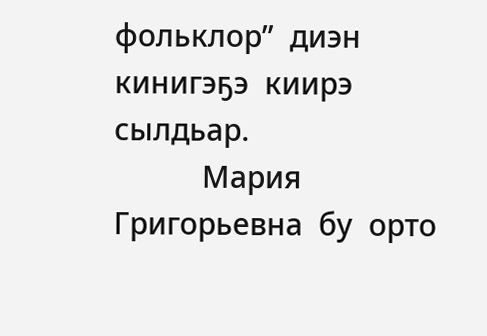фольклор”  диэн  кинигэҕэ  киирэ  сылдьар.
           Мария  Григорьевна  бу  орто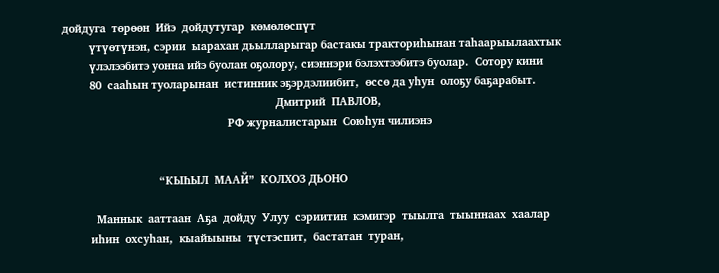дойдуга  төрөөн  Ийэ  дойдутугар  көмөлөспүт
         үтүөтүнэн, сэрии  ыарахан дьылларыгар бастакы тракториһынан таһаарыылаахтык
         үлэлээбитэ уонна ийэ буолан оҕолору, сиэннэри бэлэхтээбитэ буолар.  Сотору кини
         80  сааһын туоларынан  истинник эҕэрдэлиибит,  өссө да уһун  олоҕу баҕарабыт.
                                                                       Дмитрий  ПАВЛОВ,
                                                       РФ журналистарын  Союһун чилиэнэ


                                “КЫҺЫЛ  МААЙ”  КОЛХОЗ ДЬОНО

           Маннык  ааттаан  Аҕа  дойду  Улуу  сэриитин  кэмигэр  тыылга  тыыннаах  хаалар
         иһин  охсуһан,  кыайыыны  түстэспит,  бастатан  туран,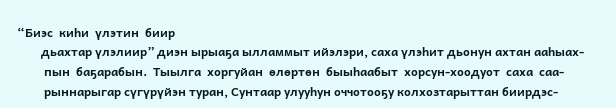“Биэс  киһи  үлэтин  биир
        дьахтар үлэлиир” диэн ырыаҕа ылламмыт ийэлэри, саха үлэһит дьонун ахтан ааһыах-
         пын  баҕарабын.  Тыылга  хоргуйан  өлөртөн  быыһаабыт  хорсун-хоодуот  саха  саа-
         рыннарыгар сүгүрүйэн туран, Сунтаар улууһун оччотооҕу колхозтарыттан биирдэс-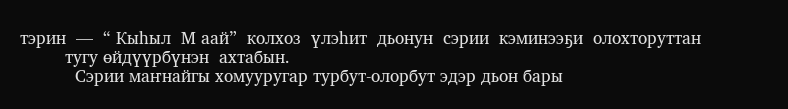тэрин  —  “ Кыһыл  М аай”  колхоз  үлэһит  дьонун  сэрии  кэминээҕи  олохторуттан
         тугу өйдүүрбүнэн  ахтабын.
           Сэрии маҥнайгы хомууругар турбут-олорбут эдэр дьон бары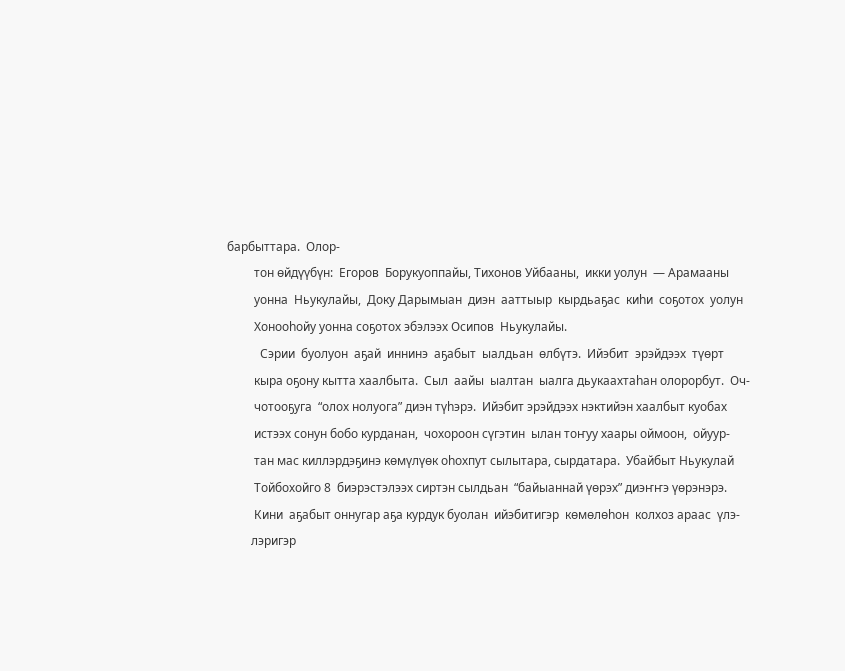барбыттара.  Олор-
         тон өйдүүбүн:  Егоров  Борукуоппайы, Тихонов Уйбааны,  икки уолун  — Арамааны
         уонна  Ньукулайы,  Доку Дарымыан  диэн  ааттыыр  кырдьаҕас  киһи  соҕотох  уолун
         Хонооһойу уонна соҕотох эбэлээх Осипов  Ньукулайы.
           Сэрии  буолуон  аҕай  иннинэ  аҕабыт  ыалдьан  өлбүтэ.  Ийэбит  эрэйдээх  түөрт
         кыра оҕону кытта хаалбыта.  Сыл  аайы  ыалтан  ыалга дьукаахтаһан олорорбут.  Оч-
         чотооҕуга  “олох нолуога” диэн түһэрэ.  Ийэбит эрэйдээх нэктийэн хаалбыт куобах
         истээх сонун бобо курданан,  чохороон сүгэтин  ылан тоҥуу хаары оймоон,  ойуур-
         тан мас киллэрдэҕинэ көмүлүөк оһохпут сылытара, сырдатара.  Убайбыт Ньукулай
         Тойбохойго 8  биэрэстэлээх сиртэн сылдьан  “байыаннай үөрэх” диэҥҥэ үөрэнэрэ.
         Кини  аҕабыт оннугар аҕа курдук буолан  ийэбитигэр  көмөлөһон  колхоз араас  үлэ-
        лэригэр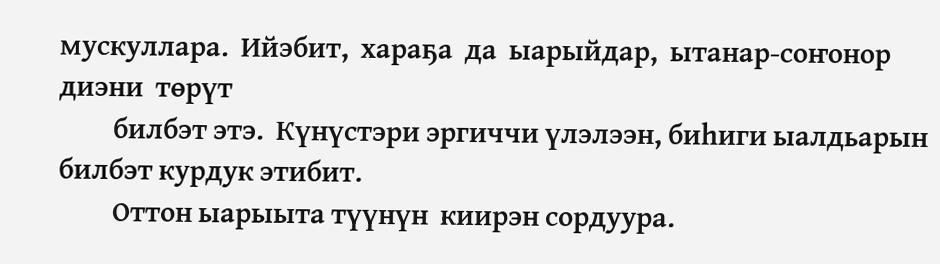мускуллара.  Ийэбит,  хараҕа  да  ыарыйдар,  ытанар-соҥонор  диэни  төрүт
         билбэт этэ.  Күнүстэри эргиччи үлэлээн, биһиги ыалдьарын билбэт курдук этибит.
         Оттон ыарыыта түүнүн  киирэн сордуура.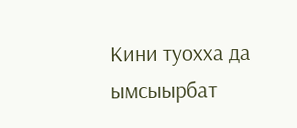Кини туохха да ымсыырбат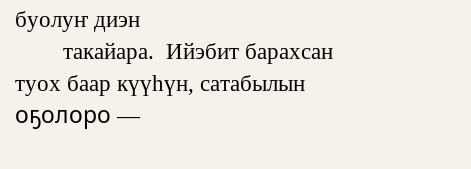буолуҥ диэн
        такайара.  Ийэбит барахсан туох баар күүһүн, сатабылын оҕолоро —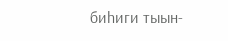биһиги тыын-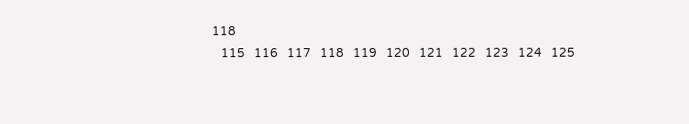118
   115   116   117   118   119   120   121   122   123   124   125